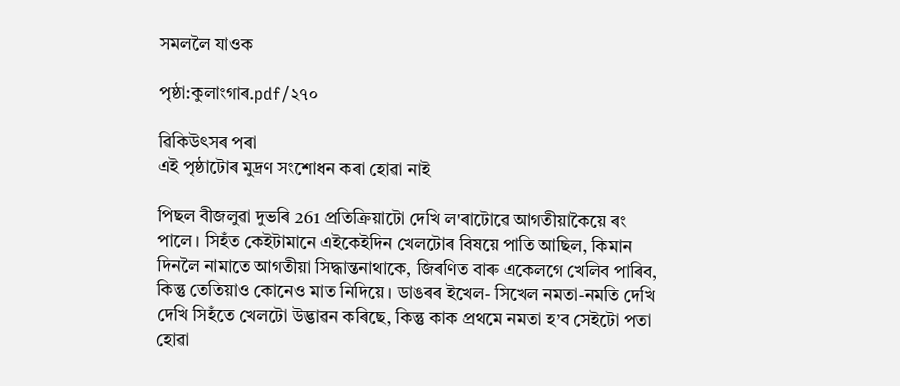সমললৈ যাওক

পৃষ্ঠা:কুলাংগাৰ.pdf/২৭০

ৱিকিউৎসৰ পৰা
এই পৃষ্ঠাটোৰ মুদ্ৰণ সংশোধন কৰা হোৱা নাই

পিছল বীজলুৱা দুভৰি 261 প্ৰতিক্ৰিয়াটো দেখি ল'ৰাটোৱে আগতীয়াকৈয়ে ৰং পালে। সিহঁত কেইটামানে এইকেইদিন খেলটোৰ বিষয়ে পাতি আছিল, কিমান দিনলৈ নামাতে আগতীয়া সিদ্ধান্তনাথাকে, জিৰণিত বাৰু একেলগে খেলিব পাৰিব, কিন্তু তেতিয়াও কোনেও মাত নিদিয়ে। ডাঙৰৰ ইখেল- সিখেল নমতা-নমতি দেখি দেখি সিহঁতে খেলটো উদ্ভাৱন কৰিছে, কিন্তু কাক প্ৰথমে নমতা হ’ব সেইটো পতা হোৱা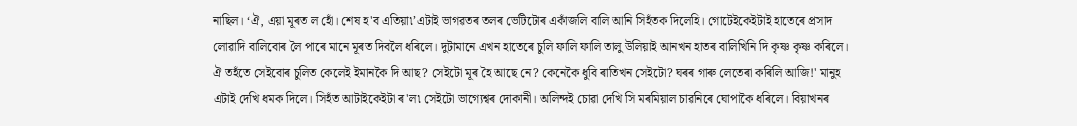নাছিল। ‘ঐ, এয়া মূৰত ল হোঁ। শেষ হ'ব এতিয়া৷’এটাই ভাগৱতৰ তলৰ ভেটিটোৰ একাঁজলি বালি আনি সিহঁতক দিলেহি। গোটেইকেইটাই হাতেৰে প্ৰসাদ লোৱাদি বালিবোৰ লৈ পাৰে মানে মূৰত দিবলৈ ধৰিলে। দুটামানে এখন হাতেৰে চুলি ফালি ফালি তালু উলিয়াই আনখন হাতৰ বালিখিনি দি কৃষ্ণ কৃষ্ণ কৰিলে। ঐ তহঁতে সেইবোৰ চুলিত কেলেই ইমানকৈ দি আছ? সেইটো মূৰ হৈ আছে নে? কেনেকৈ ধুবি ৰাতিখন সেইটো? ঘৰৰ গাৰু লেতেৰা কৰিলি আজি!' মানুহ এটাই দেখি ধমক দিলে। সিহঁত আটাইকেইটা ৰ'ল৷ সেইটো ভাগ্যেশ্বৰ দোকানী। অলিন্দই চোৱা দেখি সি মৰমিয়াল চাৱনিৰে ঘোপাকৈ ধৰিলে। বিয়াখনৰ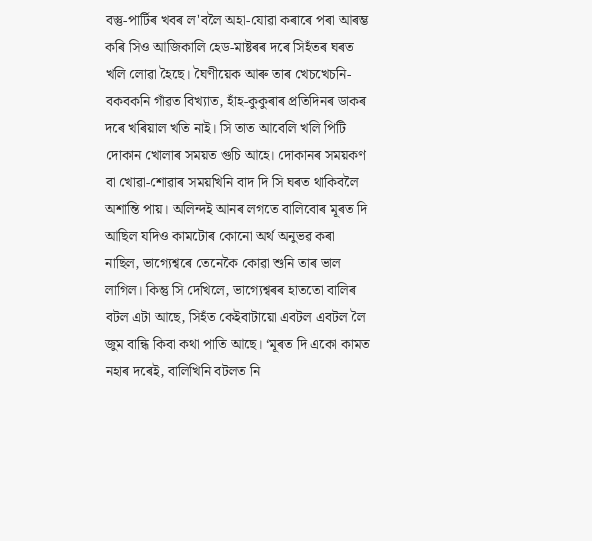বস্তু-পাৰ্টিৰ খবৰ ল'বলৈ অহা-যোৱা কৰাৰে পৰা আৰম্ভ কৰি সিও আজিকালি হেড-মাষ্টৰৰ দৰে সিহঁতৰ ঘৰত খলি লোৱা হৈছে। ঘৈণীয়েক আৰু তাৰ খেচখেচনি-বকবকনি গাঁৱত বিখ্যাত, হাঁহ-কুকুৰাৰ প্ৰতিদিনৰ ডাকৰ দৰে খৰিয়াল খতি নাই। সি তাত আবেলি খলি পিটি দোকান খোলাৰ সময়ত গুচি আহে। দোকানৰ সময়কণ বা খোৱা-শোৱাৰ সময়খিনি বাদ দি সি ঘৰত থাকিবলৈ অশান্তি পায়। অলিন্দই আনৰ লগতে বালিবোৰ মূৰত দি আছিল যদিও কামটোৰ কোনো অৰ্থ অনুভৱ কৰা নাছিল, ভাগ্যেশ্বৰে তেনেকৈ কোৱা শুনি তাৰ ভাল লাগিল। কিন্তু সি দেখিলে, ভাগ্যেশ্বৰৰ হাততো বালিৰ বটল এটা আছে, সিহঁত কেইবাটায়ো এবটল এবটল লৈ জুম বান্ধি কিবা কথা পাতি আছে। ‘মূৰত দি একো কামত নহাৰ দৰেই, বালিখিনি বটলত নি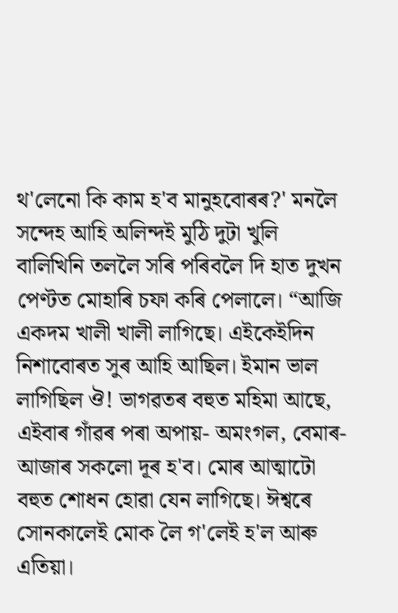থ'লেনো কি কাম হ'ব মানুহবোৰৰ?' মনলৈ সন্দেহ আহি অলিন্দই মুঠি দুটা খুলি বালিখিনি তললৈ সৰি পৰিবলৈ দি হাত দুখন পেণ্টত মোহাৰি চফা কৰি পেলালে। “আজি একদম খালী খালী লাগিছে। এইকেইদিন নিশাবোৰত সুৰ আহি আছিল। ইমান ভাল লাগিছিল ঔ! ভাগৱতৰ বহুত মহিমা আছে, এইবাৰ গাঁৱৰ পৰা অপায়- অমংগল, বেমাৰ-আজাৰ সকলো দূৰ হ'ব। মোৰ আত্মাটো বহুত শোধন হোৱা যেন লাগিছে। ঈশ্বৰে সোনকালেই মোক লৈ গ'লেই হ'ল আৰু এতিয়া।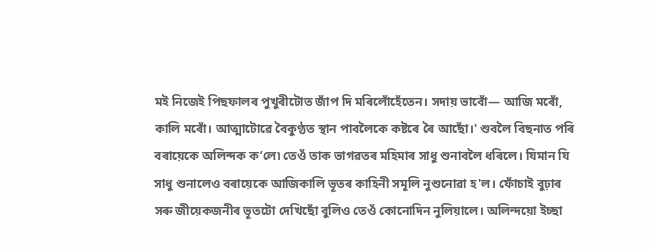ম‍ই নিজেই পিছফালৰ পুখুৰীটোত জাঁপ দি মৰিলোঁহেঁতেন। সদায় ভাবোঁ— আজি মৰোঁ, কালি মৰোঁ। আত্মাটোৱে বৈকুণ্ঠত স্থান পাবলৈকে কষ্টৰে ৰৈ আছোঁ।' শুবলৈ বিছনাত পৰি বৰায়েকে অলিন্দক ক’লে৷ তেওঁ তাক ভাগৱতৰ মহিমাৰ সাধু শুনাবলৈ ধৰিলে। যিমান যি সাধু শুনালেও বৰায়েকে আজিকালি ভূতৰ কাহিনী সমূলি নুশুনোৱা হ'ল। ফোঁচাই বুঢ়াৰ সৰু জীয়েকজনীৰ ভূতটো দেখিছোঁ বুলিও তেওঁ কোনোদিন নুলিয়ালে। অলিন্দয়ো ইচ্ছা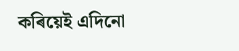কৰিয়েই এদিনো